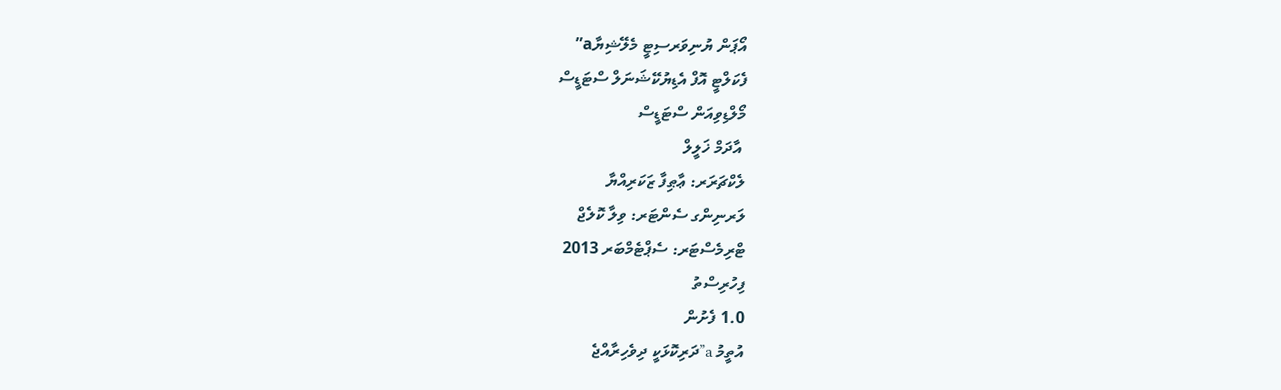އޯޕަން ޔުނިވަރސިޓީ މެލޭޝިޔާa”
ފެކަލްޓީ އޮފް އެޑިޔުކޭޝަނަލް ސްޓަޑީސް
މޯލްޑިވިއަން ސްޓަޑީސް
 އާދަމް ޚަލީލް
ލެކްޗަރަރ: ޢާޠިފާ ޒަކަރިއްޔާ
ލަރނިންގ ސެންޓަރ: ވިލާ ކޮލެޖް
ޓްރިމެސްޓަރ: ސެޕްޓެމްބަރ 2013
ފިހުރިސްތު
1.0 ފެށުން
އުތީމު a”ދަރިކޮޅަކީ ދިވެހިރާއްޖެ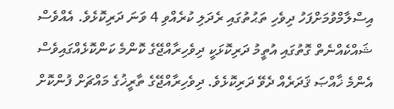އިސްލާމްވުމަށްފަހު ދިވެހި ތަޙުތުގައި ރެދަލި ކުރެއްވި 4 ވަނަ ދަރިކޮޅެވެ. އެއްވެސް ޝައްކެއްނެތް ގޮތުގައި އުތީމު ދަރިކޮޅަކީ ދިވެހިރާއްޖޭގެ ކޮންމެ ކަންކޮޅެއްގައިވެސް އެންމެ ޚާއްޞަ ޤަދަރެއް ދެވޭ ދަރިކޮޅެވެ. ދިވެހިރާއްޖޭގެ ތާރީޚުގެ މައްޗަށް ފުންކޮށް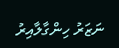ނަޒަރު ހިންގާލާއިރު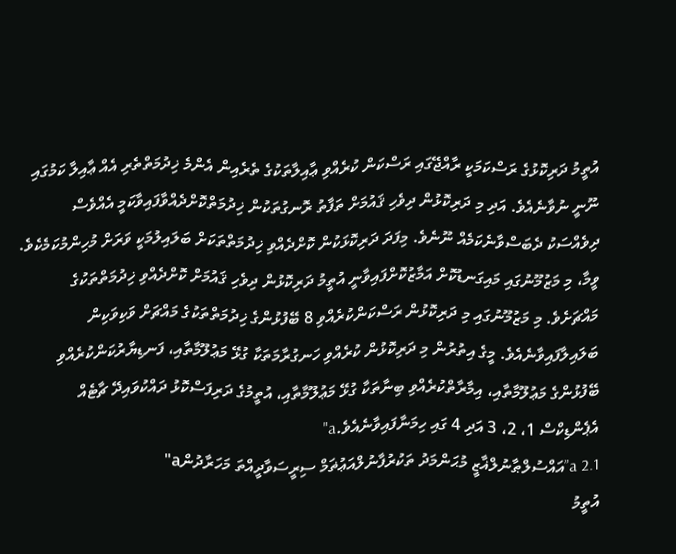އުތީމު ދަރިކޮޅުގެ ރަސްކަމަކީ ރާއްޖޭގައި ރަސްކަން ކުރެއްވި ޢާއިލާތަކުގެ ތެރެއިން އެންމެ ޚިދުމަތްތެރި އެއް ޢާއިލާ ކަމުގައި ނޫނީ ނުވާނެއެވެ. އަދި މި ދަރިކޮޅުން ދިވެހި ޤައުމަށް ތަފާތު ރޮނގުތަކުން ޚިދުމަތްކޮށްދެއްވާފައިވާކަމީ އެއްވެސް ދިވެއްސަކު ދެބަސްވާނެކަމެއް ނޫނެވެ. މިފަދަ ދަރިކޮޅަކުން ކޮށްދެއްވި ޚިދުމަތްތަކަށް ބަލައިލުމަކީ ވަރަށް މުހިންމުކަމެކެވެ. ވީމާ، މި މަޒުމޫނުގައި މައިގަނޑުކޮށް އަމާޒުކޮށްފައިވާނީ އުތީމު ދަރިކޮޅުން ދިވެހި ޤައުމަށް ކޮށްދެއްވި ޚިދުމަތްތަކުގެ މައްޗަށެވެ. މި މަޒުމޫނުގައި މި ދަރިކޮޅުން ރަސްކަންކުރެއްވި 8 ބޭފުޅުންގެ ޚިދުމަތްތަކުގެ މައްޗަށް ވަކިވަކިން ބަލައިލާފައިވާނެއެވެ. މީގެ އިތުރުން މި ދަރިކޮޅުން ކުރެއްވި ހަނގުރާމަތަކާ ގުޅޭ މަޢުލޫމާތާއި، ފަނޑިޔާރުކަންކުރެއްވި ބޭފުޅުންގެ މަޢުލޫމާތާއި، އިމާރާތްކުރެއްވި ބިނާތަކާ ގުޅޭ މަޢުލޫމާތާއި، އުތީމުގެ ދަރިފަސްކޮޅު ދައްކުވައިދޭ ޗާޓެއް އެޕެންޑިކްސް 1، 2، 3 އަދި 4 ގައި ހިމަނާފައިވާނެއެވެ.a"
2.1 a”އައްސުލްޠާނުލްޣާޒީ މުޙަންމަދު ތަކުރުފާނުލްއަޢުޡަމް ސިރީސަވާދީއްތަ މަހަރާދުންa"
އުތީމު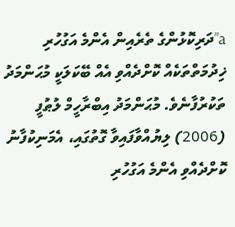a”ދަރިކޮޅުންގެ ތެރެއިން އެންމެ އަގުހުރި ޚިދުމަތްތަކެއް ކޮށްދެއްވި އެއް ބޭކަލަކީ މުޙަންމަދު ތަކުރުފާނެވެ. މުޙަންމަދު އިބްރާހީމް ލުޠުފީ (2006) ލިޔުއްވާފައިވާ ގޮތުގައި، އެމަނިކުފާނު ކޮށްދެއްވި އެންމެ އަގުހުރި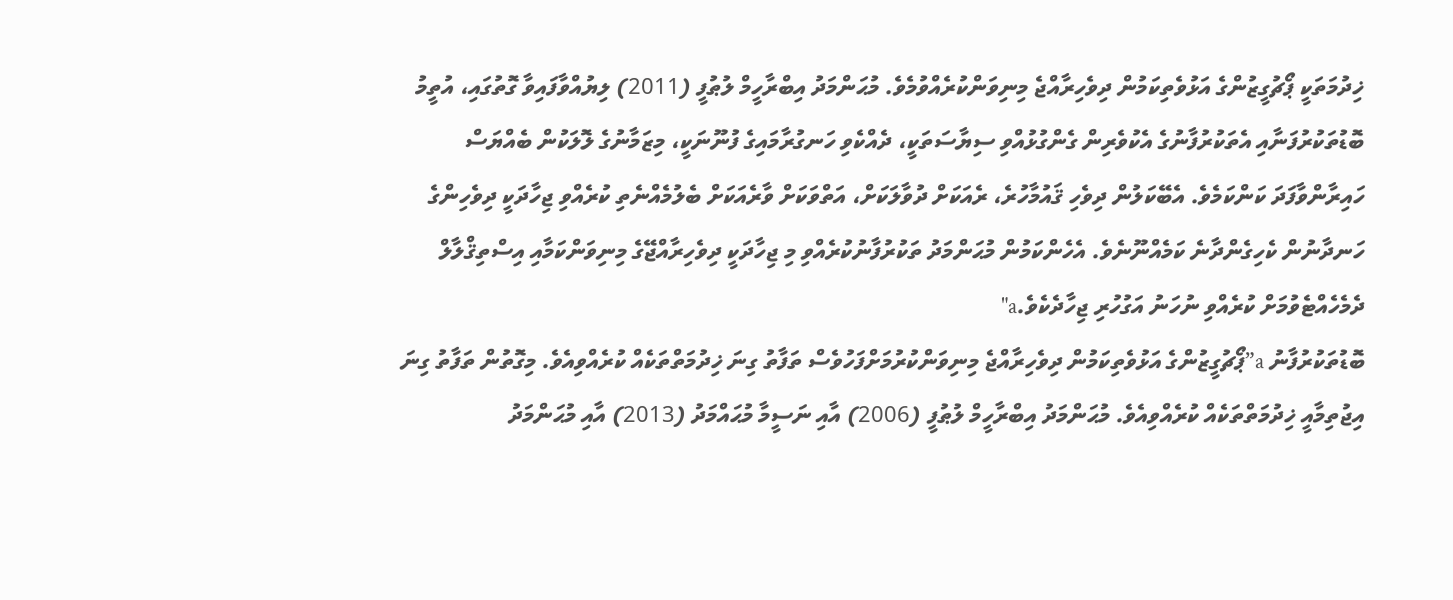ޚިދުމަތަކީ ޕޯޗުގީޒުންގެ އަޅުވެތިކަމުން ދިވެހިރާއްޖެ މިނިވަންކުރެއްވުމެވެ. މުޙަންމަދު އިބްރާހީމް ލުޠުފީ (2011) ލިޔުއްވާފައިވާ ގޮތުގައި، އުތީމު ބޮޑުތަކުރުފަނާއި އެތަކުރުފާނުގެ އެކުވެރިން ގެންގުޅުއްވި ސިޔާސަތަކީ، ދެއްކެވި ހަނގުރާމައިގެ ފުނޫނަކީ، މިޒަމާނުގެ ލޮލަކުން ބެއްޔަސް ހައިރާންވާފަދަ ކަންކަމެވެ. އެބޭކަލުން ދިވެހި ޤައުމާހުރެ، ރެއަކަށް ދުވާލަކަށް، އަތްވަކަށް ވާރެއަކަށް ބެލުމެއްނެތި ކުރެއްވި ޖިހާދަކީ ދިވެހިންގެ ހަނދާނުން ކެހިގެންދާނެ ކަމެއްނޫނެވެ. އެހެންކަމުން މުޙަންމަދު ތަކުރުފާނުކުރެއްވި މި ޖިހާދަކީ ދިވެހިރާއްޖޭގެ މިނިވަންކަމާއި އިސްތިޤްލާލް ދެމެހެއްޓެވުމަށް ކުރެއްވި ނުހަނު އަގުހުރި ޖިހާދެކެވެ.a"
ބޮޑުތަކުރުފާނު a”ޕޯޗުގީޒުންގެ އަޅުވެތިކަމުން ދިވެހިރާއްޖެ މިނިވަންކުރުމަށްފަހުވެސް ތަފާތު ގިނަ ޚިދުމަތްތަކެއް ކުރެއްވިއެވެ. މިގޮތުން ތަފާތު ގިނަ އިޖުތިމާއީ ޚިދުމަތްތަކެއް ކުރެއްވިއެވެ. މުޙަންމަދު އިބްރާހީމް ލުޠުފީ (2006) އާއި ނަސީމާ މުޙައްމަދު (2013) އާއި މުޙަންމަދު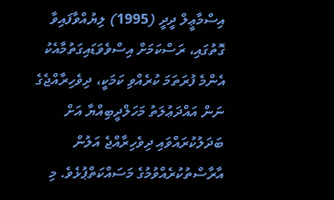އިސްމާޢީލް ދީދީ (1995) ލިޔުއްވާފައިވާ ގޮތުގައި، ރަސްކަމަށް އިސްވެވަޑައިގަތުމާއެކު އެންމެ ފުރަތަމަ ކުރެއްވި ކަމަކީ، ދިވެހިރާއްޖެގެ ނަން އައްދަޢުލަތު މަހަލްދީބިއްޔާ އަށް ބަދަލުކުރައްވައި ދިވެހިރާއްޖެ އަލުން އާރާސްތުކުރެއްވުމުގެ މަސައްކަތްޕުޅެވެ. މި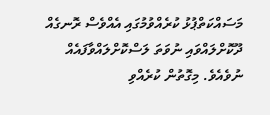މަސައްކަތްޕުޅު ކުރެއްވުމުގައި އެއްވެސް ރޮނގެއް ދޫކޮށްލައްވައި ނުވަތަ ލަސްކޮށްލައްވާފައެއް ނުވެއެވެ. މިގޮތުން ކުރެއްވި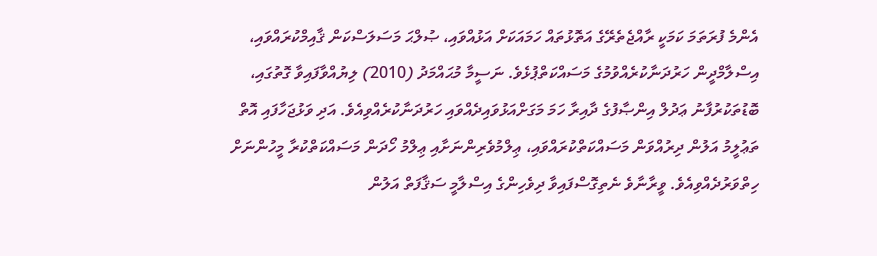އެންމެ ފުރަތަމަ ކަމަކީ ރާއްޖެތެރޭގެ އަތޮޅުތައް ހަމައަކަށް އަޅުއްވައި، ޞުލްޙަ މަސަލަސްކަން ޤާއިމްކުރައްވައި، އިސްލާމްދީން ހަރުދަނާކުރެއްވުމުގެ މަސައްކަތްޕުޅެވެ. ނަސީމާ މުޙައްމަދު (2010) ލިޔުއްވާފައިވާ ގޮތުގައި، ބޮޑުތަކުރުފާނު ޢަދުލް އިންޞާފުގެ ދާއިރާ ހަމަ މަގަށްއަޅުވައިދެއްވައި ހަރުދަނާކުރެއްވިއެވެ. އަދި ވަޅުޖަހާފައި އޮތް ތަޢުލީމު އަލުން ދިރުއްވަން މަސައްކަތްކުރައްވައި، ޢިލްމުވެރިންނަށާއި ޢިލްމު ހޯދަން މަސައްކަތްކުރާ މީހުންނަށް ހިތްވަރުދެއްވިއެވެ. ވީރާނާވެ ނެތިގޮސްފައިވާ ދިވެހިންގެ އިސްލާމީ ސަޤާފަތް އަލުން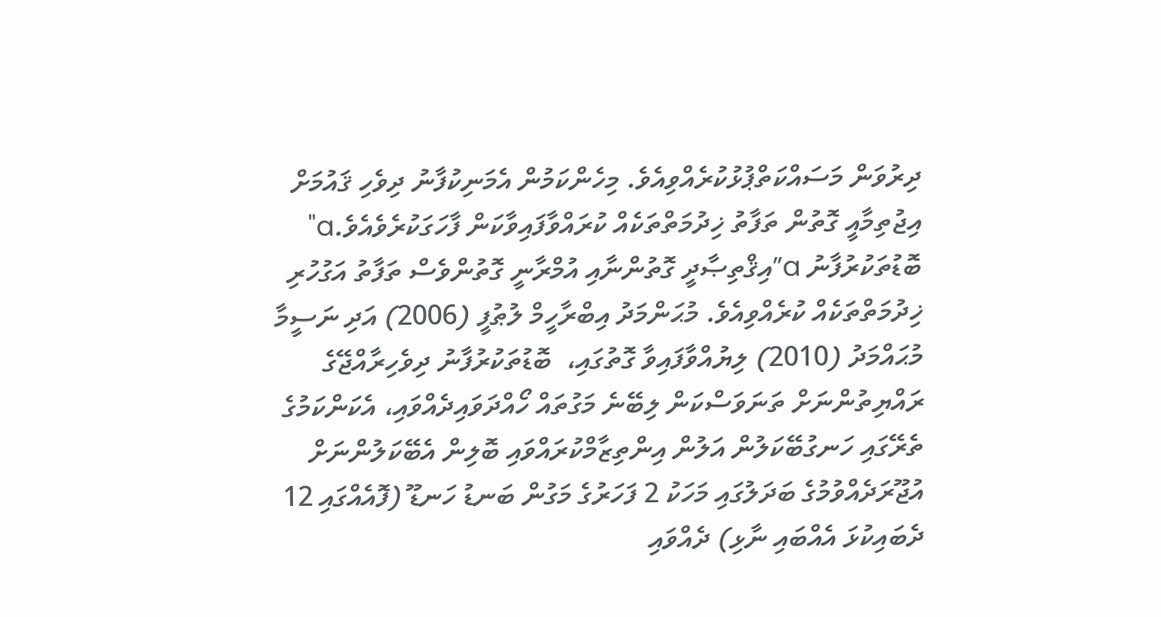ދިރުވަން މަސައްކަތްޕުޅުކުރެއްވިއެވެ. މިހެންކަމުން އެމަނިކުފާނު ދިވެހި ޤައުމަށް އިޖުތިމާއީ ގޮތުން ތަފާތު ޚިދުމަތްތަކެއް ކުރައްވާފައިވާކަން ފާހަގަކުރެވެއެވެ.a"
ބޮޑުތަކުރުފާނު a”އިޤްތިޞާދީ ގޮތުންނާއި އުމްރާނީ ގޮތުންވެސް ތަފާތު އަގުހުރި ޚިދުމަތްތަކެއް ކުރެއްވިއެވެ. މުޙަންމަދު އިބްރާހީމް ލުޠުފީ (2006) އަދި ނަސީމާ މުޙައްމަދު (2010) ލިޔުއްވާފައިވާ ގޮތުގައި،  ބޮޑުތަކުރުފާނު ދިވެހިރާއްޖޭގެ ރައްޔިތުންނަށް ތަނަވަސްކަން ލިބޭނެ މަގުތައް ހޯއްދަވައިދެއްވައި، އެކަންކަމުގެ ތެރޭގައި ހަނގުބޭކަލުން އަލުން އިންތިޒާމްކުރައްވައި ބޮލިން އެބޭކަލުންނަށް އުޖޫރަދެއްވުމުގެ ބަދަލުގައި މަހަކު 2 ފަހަރުގެ މަގުން ބަނޑު ހަނޑޫ (ފޮއެއްގައި 12 ދެބައިކުޅަ އެއްބައި ނާޅި) ދެއްވައި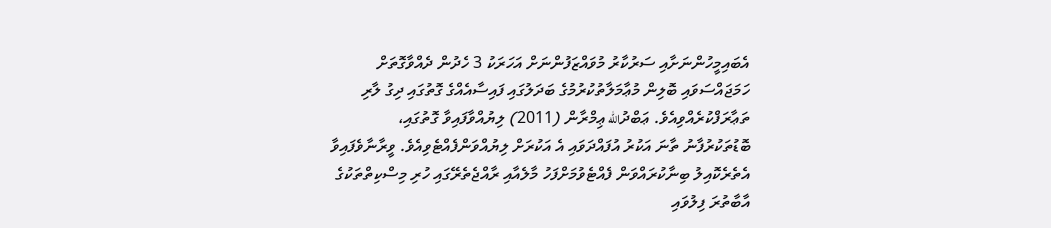އެބައިމީހުންނަށާއި ސަރުކާރު މުވައްޒަފުންނަށް އަހަރަކު 3 ހެދުން ދެއްވާގޮތަށް ހަމަޖައްސަވައި ބޮލިން މުޢާމަލާތުކުރުމުގެ ބަދަލުގައި ފައިސާއެއްގެ ގޮތުގައި ދިގު ލާރި ތަޢާރަފްކުރެއްވިއެވެ. ޢަބްދުالله ޢިމްރާން (2011) ލިޔުއްވާފައިވާ ގޮތުގައި، ބޮޑުތަކުރުފާނު ތާނަ އަކުރު އުފައްދަވައި އެ އަކުރަށް ލިޔުއްވަންފެއްޓެވިއެވެ. ވީރާނާވެފައިވާ އެތެރެކޮއިލު ބިނާކުރައްވަން ފެއްޓެވުމަށްފަހު މާލެއާއި ރާއްޖެތެރޭގައި ހުރި މިސްކިތްތަކުގެ އާބާތުރަ ފިލުވައި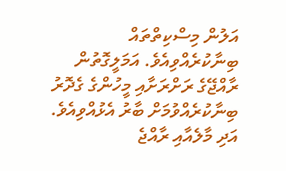އަލުން މިސްކިތްތައް ބިނާކުރެއްވިއެވެ. އަމަލީގޮތުން ރާއްޖޭގެ ރަށްރަށާއި މީހުންގެ ގެދޮރު ބިނާކުރެއްވުމަށް ބާރު އެޅުއްވިއެވެ. އަދި މާލެއާއި ރާއްޖެ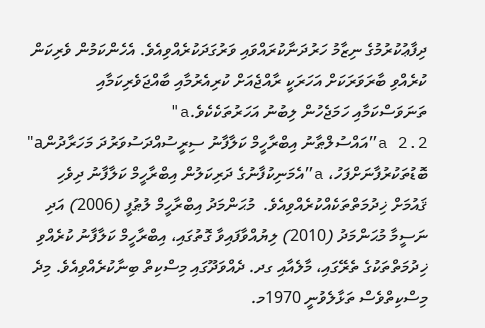ދިފާޢުކުރުމުގެ ނިޒާމު ހަރުދަނާކުރައްވައި ވަރުގަދަކުރެއްވިއެވެ. އެހެންކަމުން ވެރިކަން ކުރެއްވި ބާރަވަރަކަށް އަހަރަކީ ރާއްޖެއަށް ކުރިއެރުމާއި ބާއްޖަވެރިކަމާއި ތަނަވަސްކަމާއި ހަމަޖެހުން ލިބުނު އަހަރުތަކެކެވެ.a"
2.2 a”އައްސުލްޠާނު އިބްރާހީމް ކަލާފާނު ސިރީސުއްދަސުވަރުދަ މަހަރާދުންa"
ބޮޑުތަކުރުފާނަށްފަހު، a”އެމަނިކުފާނުގެ ދަރިކަލުން އިބްރާހީމް ކަލާފާނު ދިވެހި ޤައުމަށް ޚިދުމަތްތަކެއްކުރެއްވިއެވެ.  މުޙަންމަދު އިބްރާހީމް ލުޠުފީ (2006) އަދި ނަސީމާ މުޙަންމަދު (2010) ލިޔުއްވާފައިވާ ގޮތުގައި، އިބްރާހީމް ކަލާފާނު ކުރެއްވި ޚިދުމަތްތަކުގެ ތެރޭގައި، މާލެއާއި ގދ. ދެއްވަދޫގައި މިސްކިތް ބިނާކުރެއްވިއެވެ. މިދެ މިސްކިތްވެސް ތަޅާލެވުނީ 1970މ.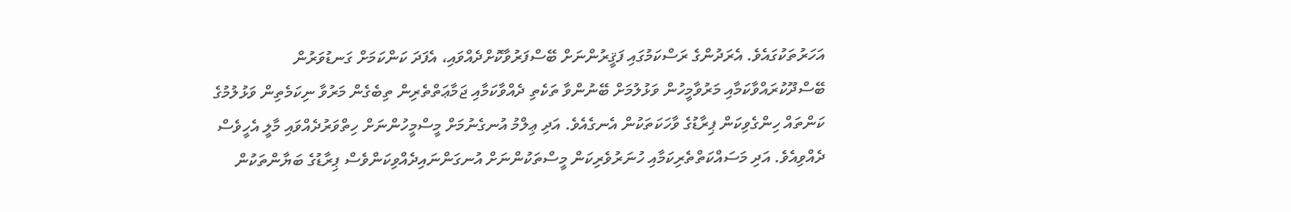އަހަރުތަކުގައެވެ. އެރަދުންގެ ރަސްކަމުގައި ފަޤީރުންނަށް ބޭސްފަރުވާކޮށްދެއްވައި، އެފަދަ ކަންކަމަށް ގަނޑުވަރުން ބޭސްދޫކުރައްވާކަމާއި މަރުވާމީހުން ވަޅުލުމަށް ބޭނުންވާ ތަކެތި ދެއްވާކަމާއި ޖަމާޢަތްތެރިން ތިބެގެން މަރުވާ ނިކަމެތިން ވަޅުލުމުގެ ކަންތައް ހިންގެވިކަން ޕިރާޑުގެ ވާހަކަތަކުން އެނގެއެވެ. އަދި ޢިލްމު އުނގެނުމަށް މީސްމީހުންނަށް ހިތްވަރުދެއްވައި މާލީ އެހީވެސް ދެއްވިއެވެ. އަދި މަސައްކަތްތެރިކަމާއި ހުނަރުވެރިކަން މީސްތަކުންނަށް އުނގަންނައިދެއްވިކަންވެސް ޕިރާޑުގެ ބަޔާންތަކުން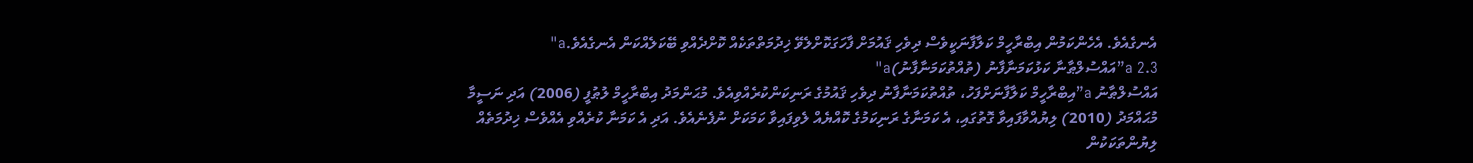އެނގެއެވެ. އެހެންކަމުން އިބްރާހީމް ކަލާފާނަކީވެސް ދިވެހި ޤައުމަށް ފާހަގަކޮށްލެވޭ ޚިދުމަތްތަކެއް ކޮށްދެއްވި ބޭކަލެއްކަން އެނގެއެވެ.a"
2.3 a”އައްސުލްޠާނާ ކަޅުކަމަނާފާނު (ތުއްތުކަމަނާފާނު)a"
އައްސުލްޠާނު a”އިބްރާހީމް ކަލާފާނަށްފަހު، ތުއްތުކަމަނާފާނު ދިވެހި ޤައުމުގެ ރަނިކަންކުރެއްވިއެވެ. މުޙަންމަދު އިބްރާހީމް ލުޠުފީ (2006) އަދި ނަސީމާ މުޙައްމަދު (2010) ލިޔުއްވާފައިވާ ގޮތުގައި، އެ ކަމަނާގެ ރަނިކަމުގެ ކޮއްޔެއް ލެވިފައިވާ ކަމަކަށް ނުފެނެއެވެ. އަދި އެ ކަމަނާ ކުރެއްވި އެއްވެސް ޚިދުމަތެއް ލިޔުންތަކަކުން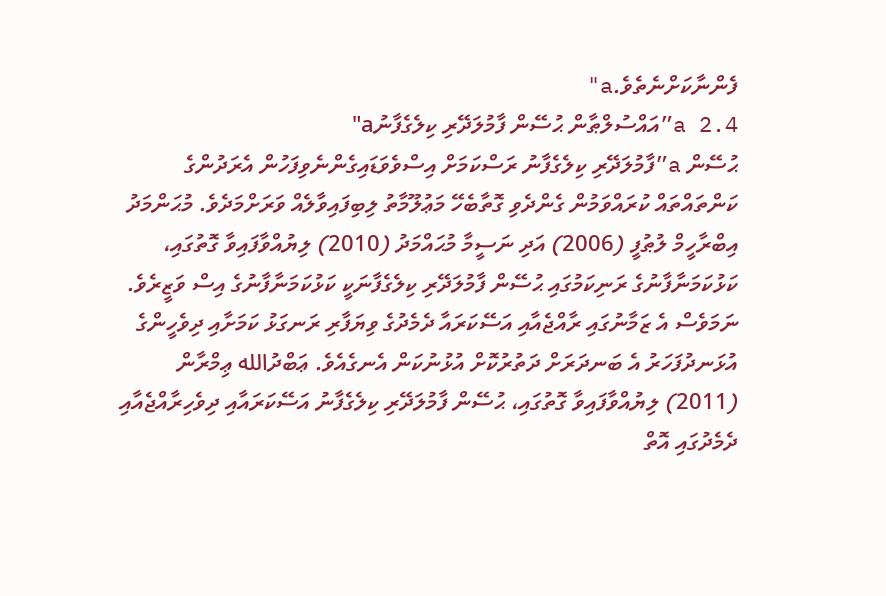ފެންނާކަށްނެތެވެ.a"
2.4 a”އައްސުލްޠާން ޙުސޭން ފާމުލަދޭރި ކިލެގެފާނުa"
ޙުސޭން a”ފާމުލަދޭރި ކިލެގެފާނު ރަސްކަމަށް އިސްވެވަޑައިގެންނެވިފަހުން އެރަދުންގެ ކަންތައްތައް ކުރައްވަމުން ގެންދެވި ގޮތާބެހޭ މަޢުލޫމާތު ލިބިފައިވާލެއް ވަރަށްމަދެވެ. މުޙަންމަދު އިބްރާހީމް ލުޠުފީ (2006) އަދި ނަސީމާ މުޙައްމަދު (2010) ލިޔުއްވާފައިވާ ގޮތުގައި، ކަޅުކަމަނާފާނުގެ ރަނިކަމުގައި ޙުސޭން ފާމުލަދޭރި ކިލެގެފާނަކީ ކަޅުކަމަނާފާނުގެ އިސް ވަޒީރެވެ. ނަމަވެސް އެ ޒަމާނުގައި ރާއްޖެއާއި އަސޭކަރައާ ދެމެދުގެ ވިޔަފާރި ރަނގަޅު ކަމަށާއި ދިވެހީންގެ އުޅަނދުފަހަރު އެ ބަނދަރަށް ދަތުރުކޮށް އުޅުނުކަން އެނގެއެވެ. ޢަބްދުالله ޢިމްރާން (2011) ލިޔުއްވާފައިވާ ގޮތުގައި، ޙުސޭން ފާމުލަދޭރި ކިލެގެފާނު އަސޭކަރައާއި ދިވެހިރާއްޖެއާއި ދެމެދުގައި އޮތް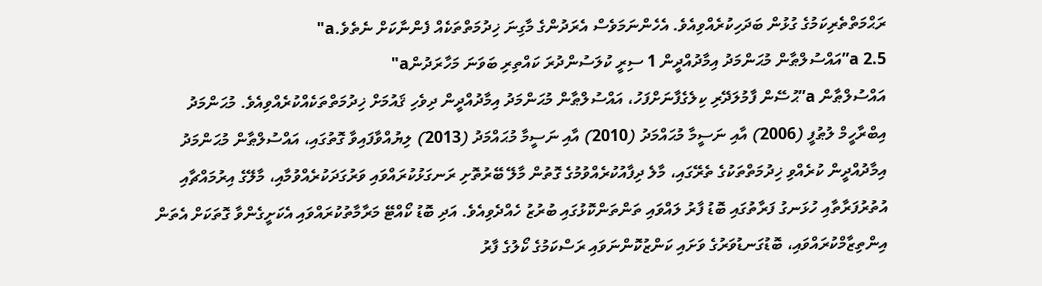ރަޙްމަތްތެރިކަމުގެ ގުޅުން ބަދަހިކުރެއްވިއެވެ. އެހެންނަމަވެސް އެރަދުންގެ މާގިނަ ޚިދުމަތްތަކެއް ފެންނާކަށް ނެތެވެ.a"
2.5 a”އައްސުލްޠާން މުޙަންމަދު އިމާދުއްދީން 1 ސިރީ ކުލަސުންދުރަ ކައްތިރި ބަވަނަ މަހާރަދުންa"
އައްސުލްޠާން a”ޙުސޭން ފާމުލަދޭރި ކިލެގެފާނަށްފަހު، އައްސުލްޠާން މުޙަންމަދު އިމާދުއްދީން ދިވެހި ޤައުމަށް ޚިދުމަތްތަކެއްކުރެއްވިއެވެ. މުޙަންމަދު އިބްރާހީމް ލުޠުފީ (2006) އާއި ނަސީމާ މުޙައްމަދު (2010) އާއި ނަސީމާ މުޙައްމަދު (2013) ލިޔުއްވާފައިވާ ގޮތުގައި، އައްސުލްޠާން މުޙަންމަދު އިމާދުއްދީން ކުރެއްވި ޚިދުމަތްތަކުގެ ތެރޭގައި، މާލެ ދިފާއުކުރެއްވުމުގެ ގޮތުން މާލޭ ބޭރުތޮށި ރަނގަޅުކުރައްވައި ވަރުގަދަކުރެއްވުމާއި، މާލޭގެ އިރުމައްޗާއި އުތުރުފަރާތާއި ހުޅަނގު ފަރާތުގައި ބޮޑު ފާރު ލައްވައި ތަންތަންކޮޅުގައި ބުރުޒު ހެއްދެވިއެވެ. އަދި ބޮޑު ކޯއްޓޭ މަރާމާތުކުރައްވައި އެކަށީގެންވާ ގޮތަކަށް އެތަން އިންތިޒާމްކުރައްވައި، ބޮޑުގަނޑުވަރުގެ ވަށައި ކަންޒުކޮންނަވައި ރަސްކަމުގެ ކޯލުގެ ފާރު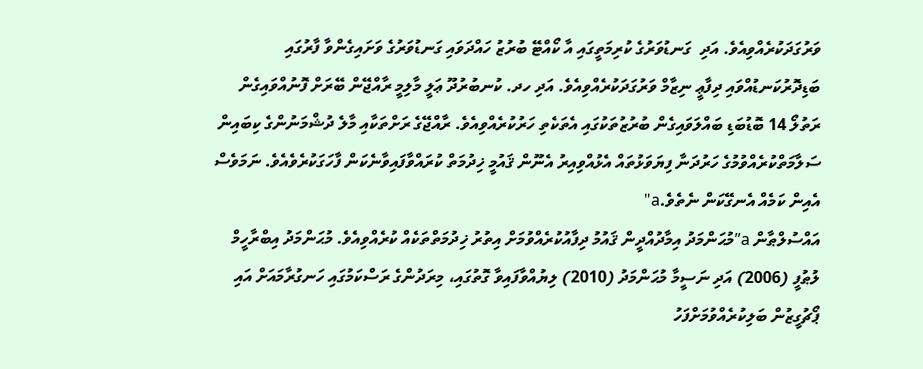ވަރުގަދަކުރެއްވިއެވެ. އަދި  ގަނޑުވަރުގެ ކުރިމަތީގައި އާ ކޯއްޓޭ ބުރުޒު ހައްދަވައި ގަނޑުވަރުގެ ވަށައިގެންވާ ފާރުގައި ބަޑިދޮރުކަނޑުއްވައި ދިފާޢީ ނިޒާމް ވަރުގަދަކުރެއްވިއެވެ. އަދި ހދ. ކުނބުރުދޫ ޢަލީ މާލިމީ ރާއްޖޭން ބޭރަށް ފޮނުއްވައިގެން ރަތުލޯ 14 ބޮޑުބަޑި ބައްލަވައިގެން ބުރުޒުތަކުގައި އެތަކެތި ހަރުކުރެއްވިއެވެ. ރާއްޖޭގެ ރަށްތަކާއި މާލެ ދުޝްމަނުންގެ ކިބައިން ސަލާމަތްކުރެއްވުމުގެ ހަރުދަނާ ފިޔަވަޅުތައް އެޅުއްވިއިރު އެނޫން ޤައުމީ ޚިދުމަތް ކުރައްވާފައިވާނެކަން ފާހަގަކުރެވެއެވެ. ނަމަވެސް އެއިން ކަމެއް އެނގޭކަން ނެތެވެ.a"
އައްސުލްޠާން a”މުޙަންމަދު އިމާދުއްދީން ޤައުމު ދިފާއުކުރެއްވުމަށް އިތުރު ޚިދުމަތްތަކެއް ކުރެއްވިއެވެ. މުޙަންމަދު އިބްރާހީމް ލުޠުފީ (2006) އަދި ނަސީމާ މުޙަންމަދު (2010) ލިޔުއްވާފައިވާ ގޮތުގައި، މިރަދުންގެ ރަސްކަމުގައި ހަނގުރާމައަށް އައި ޕޯޗުގީޒުން ބަލިކުރެއްވުމަށްފަހު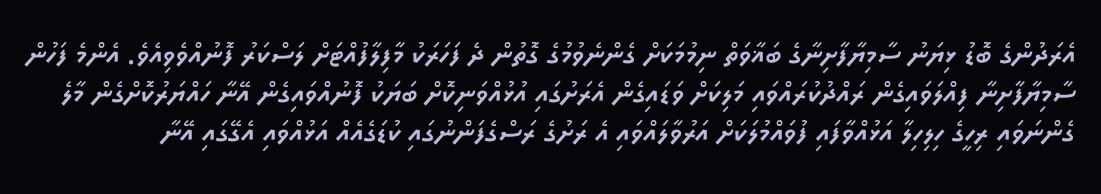އެރަދުންގެ ބޮޑު ޅިޔަނު ސާމިޔާފާށިނާގެ ބަޣާވަތް ނިމުމަކަށް ގެންނެވުމުގެ ގޮތުން ދެ ފަހަރަކު މާފިލާފުއްޓަށް ލަސްކަރު ފޮނުއްވެވިއެވެ. އެންމެ ފަހުން ސާމިޔާފާށިނާ ފިއްލަވައިގެން ރައްދުކުރައްވައި މަލިކަށް ވަޑައިގެން އެރަށުގައި އުޅުއްވަނިކޮށް ބަޔަކު ފޮނުއްވައިގެން އޭނާ ހައްޔަރުކޮށްގެން މާލެ ގެންނަވައި ރިހީގެ ހިލިހިލާ އަޅުއްވާފައި ފުވައްމުލަކަށް އަރުވާލައްވައި އެ ރަށުގެ ރަސްގެފަންނުގައި ކުޑަގެއެއް އަޅުއްވައި އެގޭގައި އޭނާ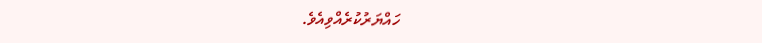ހައްޔަރުކުރެއްވިއެވެ.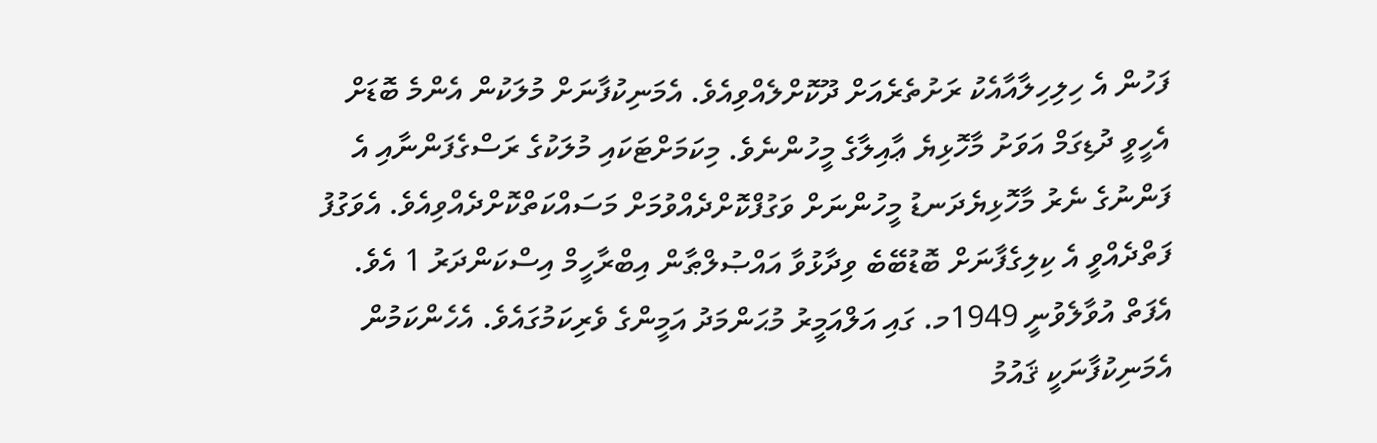ފަހުން އެ ހިލިހިލާއާއެކު ރަށުތެރެއަށް ދޫކޮށްލެއްވިއެވެ. އެމަނިކުފާނަށް މުލަކުން އެންމެ ބޮޑަށް އެހީވީ ދުޑިގަމް އަވަށު މާހޮޅިޔެ ޢާއިލާގެ މީހުންނެވެ. މިކަމަށްޓަކައި މުލަކުގެ ރަސްގެފަންނާއި އެ ފަންނުގެ ނެރު މާހޮޅިޔެދަނޑު މީހުންނަށް ވަގުފްކޮށްދެއްވުމަށް މަސައްކަތްކޮށްދެއްވިއެވެ. އެވަގުފު ފަތްދެއްވީ އެ ކިލިގެފާނަށް ބޮޑުބޭބެ ވިދާޅުވާ އައްޞުލްޠާން އިބްރާހީމް އިސްކަންދަރު 1 އެވެ. އެފަތް އުވާލެވުނީ 1949މ. ގައި އަލްއަމީރު މުޙަންމަދު އަމީންގެ ވެރިކަމުގައެވެ. އެހެންކަމުން އެމަނިކުފާނަކީ ޤައުމު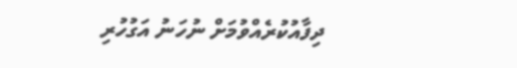ދިފާއުކުރެއްވުމަށް ނުހަނު އަގުހުރި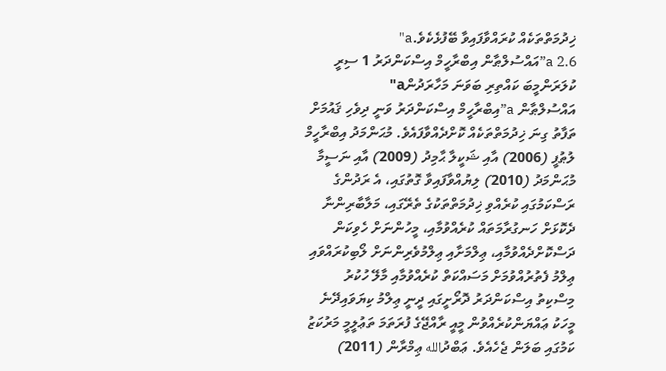ޚިދުމަތްތަކެއް ކުރައްވާފައިވާ ބޭފުޅެކެވެ.a"
2.6 a”އައްސުލްޠާން އިބްރާހީމް އިސްކަންދަރު 1 ސިރީ ކުލަރަންމީބަ ކައްތިރި ބަވަނަ މަހާރަދުންa"
އައްސުލްޠާން a”އިބްރާހީމް އިސްކަންދަރު ވަނީ ދިވެހި ޤައުމަށް ތަފާތު ގިނަ ޚިދުމަތްތަކެއް ކޮށްދެއްވާފައެވެ. މުޙަންމަދު އިބްރާހީމް ލުޠުފީ (2006) އާއި ޝަކީލާ ޙާމިދު (2009) އާއި ނަސީމާ މުޙަންމަދު (2010) ލިޔުއްވާފައިވާ ގޮތުގައި، އެ ރަދުންގެ ރަސްކަމުގައި ކުރެއްވި ޚިދުމަތްތަކުގެ ތެރޭގައި، މަލާބާރިންނާ ދެކޮޅަށް ހަނގުރާމަތައް ކުރެއްވުމާއި، މީހުންނަށް ހެވިކަން ދަސްކޮށްދެއްވުމާއި، ޢިލްމަށާއި ޢިލްމުވެރިންނަށް ލޯބިކުރައްވައި ޢިލްމު ފެތުރުއްވުމަށް މަސައްކަތް ކުރެއްވުމާއި މާލޭ ހުކުރު މިސްކިތު އިސްކަންދަރު ދޮރޯށީގައި ދީނީ ޢިލްމު ކިޔަވައިދޭނެ މީހަކު ޢައްޔަންކުރެއްވުން މީއީ ރާއްޖޭގެ ފުރަތަމަ ތަޢުލީމީ މަރުކަޒު ކަމުގައި ބަލަން ޖެހެއެވެ. ޢަބްދުالله ޢިމްރާން (2011)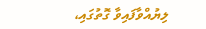ލިޔުއްވާފައިވާ ގޮތުގައި،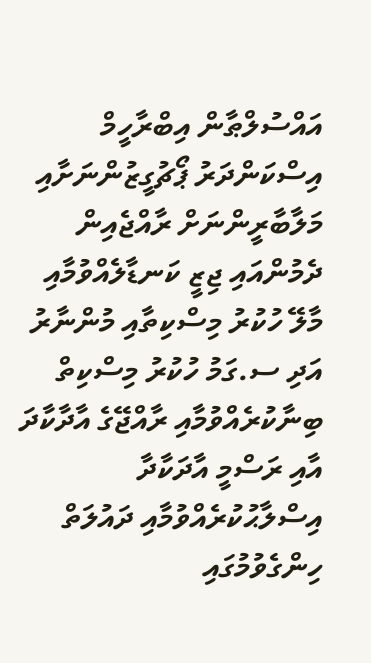އައްސުލްޠާން އިބްރާހީމް އިސްކަންދަރު ޕޯޗުގީޒުންނަށާއި މަލާބާރީންނަށް ރާއްޖެއިން ދެމުންއައި ޖިޒީ ކަނޑާލެއްވުމާއި މާލޭ ހުކުރު މިސްކިތާއި މުންނާރު އަދި ސ.ގަމު ހުކުރު މިސްކިތް ބިނާކުރެއްވުމާއި ރާއްޖޭގެ އާދާކާދަ އާއި ރަސްމީ އާދަކާދާ އިސްލާޙުކުރެއްވުމާއި ދައުލަތް ހިންގެވުމުގައި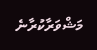މަޝްވަރާކުރާނެ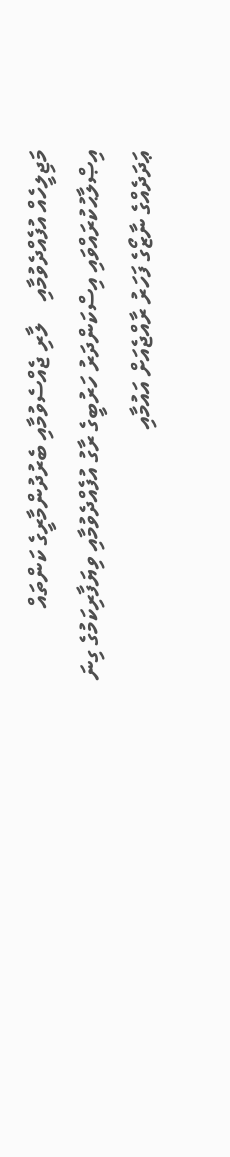މަޖިލީހެއް އުފެއްދެވުމާއި    ލާރި ޖެއްސެވުމާއި ބެރުދުންމާރީގެ ކަންތައް އިޞްލާޙުކުރައްވައި އިސްކަންދަރު ހަރުބީގެ ރާގު އުފެއްދެވުމާއި ވިޔަފާރިކަމުގެ ގިނަ ޢަދަދެއްގެ ނާޒޯގެ ފަހަރު ރާއްޖެއަށް އައުމާއި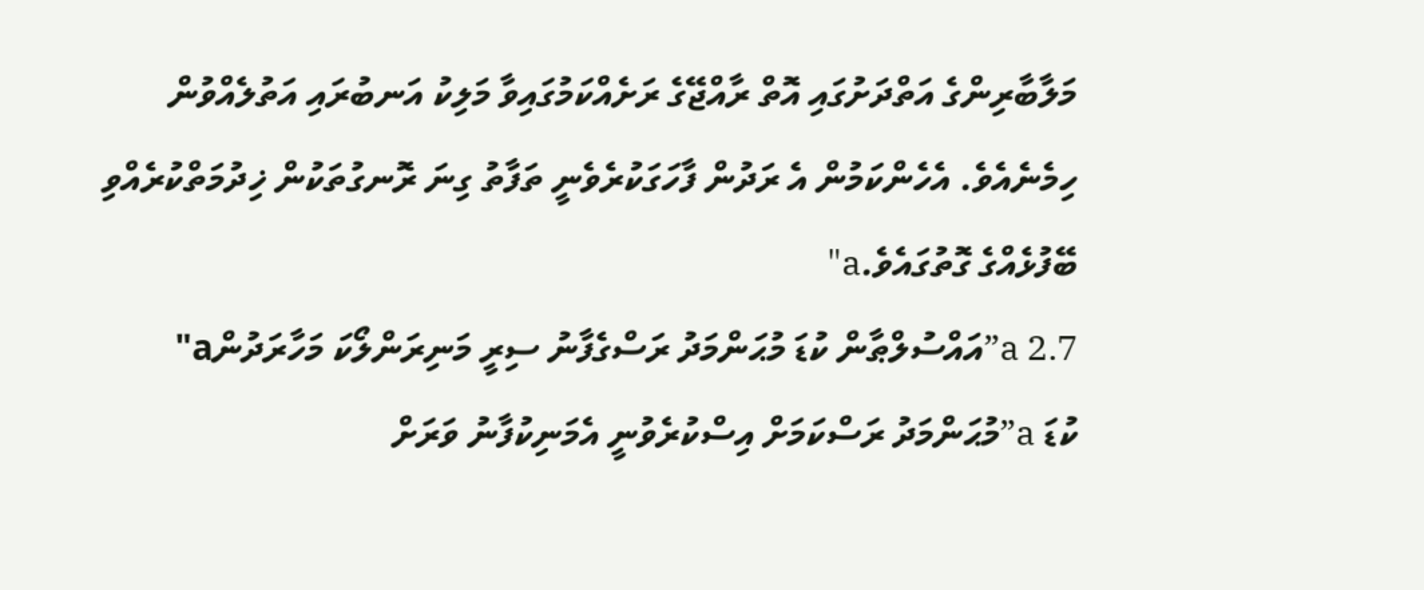މަލާބާރިންގެ އަތްދަށުގައި އޮތް ރާއްޖޭގެ ރަށެއްކަމުގައިވާ މަލިކު އަނބުރައި އަތުލެއްވުން ހިމެނެއެވެ. އެހެންކަމުން އެ ރަދުން ފާހަގަކުރެވެނީ ތަފާތު ގިނަ ރޮނގުތަކުން ޚިދުމަތްކުރެއްވި ބޭފުޅެއްގެ ގޮތުގައެވެ.a"
2.7 a”އައްސުލްޠާން ކުޑަ މުޙަންމަދު ރަސްގެފާނު ސިރީ މަނިރަންލޯކަ މަހާރަދުންa"
ކުޑަ a”މުޙަންމަދު ރަސްކަމަށް އިސްކުރެވުނީ އެމަނިކުފާނު ވަރަށް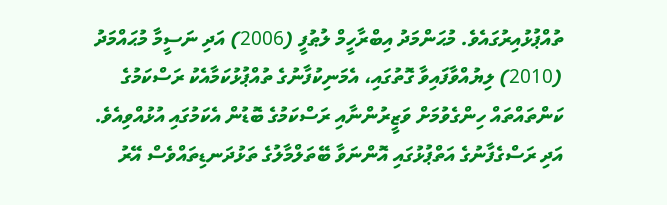ތުއްޕުޅުއިރުގައެވެ. މުޙަންމަދު އިބްރާހީމް ލުޠުފީ (2006) އަދި ނަސީމާ މުޙައްމަދު (2010) ލިޔުއްވާފައިވާ ގޮތުގައި، އެމަނިކުފާނުގެ ތުއްޕުޅުކަމާއެކު ރަސްކަމުގެ ކަންތައްތައް ހިންގެވުމަށް ވަޒީރުންނާއި ރަސްކަމުގެ ބޮޑުން އެކަމުގައި އުޅުއްވިއެވެ. އަދި ރަސްގެފާނުގެ އަތްޕުޅުގައި އޮންނަވާ ބޭތަލްމާލުގެ ތަޅުދަނޑިތައްވެސް އޭރު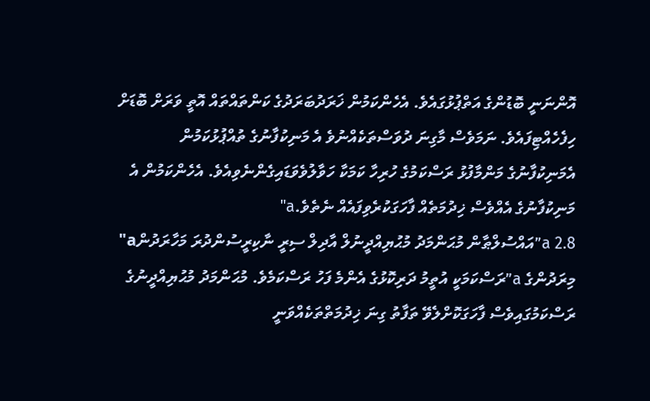އޮންނަނީ ބޮޑުންގެ އަތްޕުޅުގައެވެ. އެހެންކަމުން ޚަރަދުބަރަދުގެ ކަންތައްތައް އޮތީ ވަރަށް ބޮޑަށް ހިފެހެއްޓިފައެވެ. ނަމަވެސް މާގިނަ ދުވަސްތަކެއްނުވެ އެ މަނިކުފާނުގެ ތުއްޕުޅުކަމުން އެމަނިކުފާނުގެ މަންމާފުޅު ރަސްކަމުގެ ހުރިހާ ކަމަކާ ހަވާލުވެވަޑައިގެންނެވިއެވެ. އެހެންކަމުން އެ މަނިކުފާނުގެ އެއްވެސް ޚިދުމަތެއް ފާހަގަކުރެވިފައެއް ނެތެވެ.a"
2.8 a”އައްސުލްޠާން މުޙަންމަދު މުޙުޔިއްދީނުލް އާދިލް ސިރީ ނާކިރީސުންދުރަ މަހާރަދުންa"
މިރަދުންގެ a”ރަސްކަމަކީ އުތީމު ދަރިކޮޅުގެ އެންމެ ފަހު ރަސްކަމެވެ. މުޙަންމަދު މުޙުޔިއްދީނުގެ ރަސްކަމުގައިވެސް ފާހަގަކޮށްލެވޭ ތަފާތު ގިނަ ޚިދުމަތްތަކެއްވަނީ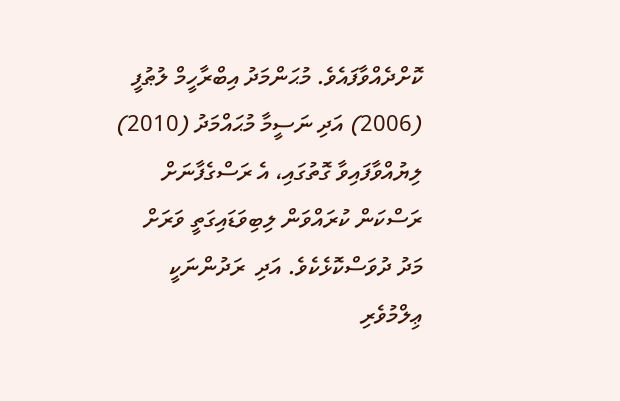ކޮށްދެއްވާފައެވެ. މުޙަންމަދު އިބްރާހީމް ލުޠުފީ (2006) އަދި ނަސީމާ މުޙައްމަދު (2010) ލިޔުއްވާފައިވާ ގޮތުގައި، އެ ރަސްގެފާނަށް ރަސްކަން ކުރައްވަން ލިބިވަޑައިގަތީ ވަރަށް މަދު ދުވަސްކޮޅެކެވެ. އަދި  ރަދުންނަކީ ޢިލްމުވެރި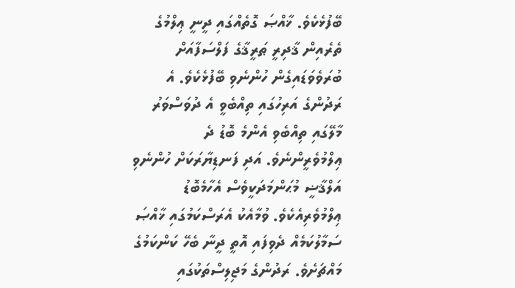ބޭފުޅެކެވެ. ޚާއްޞަ ގޮތެއްގައި ދީނީ ޢިލްމުގެ ތެރެއިން ޤާދިރީ ޠަރީޤާގެ ފަލްސަފާއަށް ބުރަވެވަޑައިގެން ހުންނެވި ބޭފުޅެކެވެ. އެ ރަދުންގެ އަރިހުގައި ތިއްބެވީ އެ ދުވަސްވަރު މާލޭގައި ތިއްބެވި އެންމެ ބޮޑު ދެ ޢިލްމުވެރީންނެވެ. އަދި ފަނޑިޔާރަކަށް ހުންނެވި އަލްޤާޟީ މުޙަންމަދަކީވެސް އެހާމެބޮޑު ޢިލްމުވެރިއެކެވެ. ވުމާއެކު އެރަސްކަމުގައި ޚާއްޞަ ސަމާލުކަމެއް ދެވިފައި އޮތީ ދީނާ ބެހޭ ކަންކަމުގެ މައްޗަށެވެ. ރަދުންގެ މަޖިލިސްތަކުގައި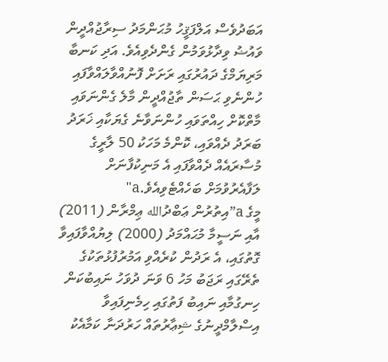އަބަދުވެސް އަލްފަޤީހު މުޙަންމަދު ސިރާޖުއްދީން ވައުޟު ވިދާޅުވަމުން ގެންދެވިއެވެ. އަދި ކަނބާ މަރިޔަމްގެ ދައުރުގައި ރަށަށް ފޮނުއްވާލައްވާފައި ހުންނެވި ޙަސަން ތާޖުއްދީން މާލެ ގެންނަވައި މާތްކޮށް ހިއްތަވައި ހުންނަވާނެ ގެޔަކާއި ޚަރަދު ބަރަދު ދެއްވައި، ކޮންމެ މަހަކު 50 ލާރީގެ މުސާރައެއް ދެއްވާފައި އެ މަނިކުފާނަށް ލަފާއެރުވުމަށް ބަހެއްޓެވިއެވެ.a"
މީގެ a”އިތުރުން ޢަބްދުالله ޢިމްރާން (2011) އާއި ނަސީމާ މުޙައްމަދު (2000) ލިޔުއްވާފައިވާ ގޮތުގައި، އެ ރަދުން ކުރެއްވި އަމުރުފުޅުތަކުގެ ތެރޭގައި ރަޖަބު މަހު 6 ވަނަ ދުވަހު ނައިބުކަން ހިނގުމާއި ނައިބު ފަތުގައި ހިމެނިފައިވާ އިސްލާމްދީނުގެ ޝިޢާރުތައް ހަރުދަނާ ކަމާއެކު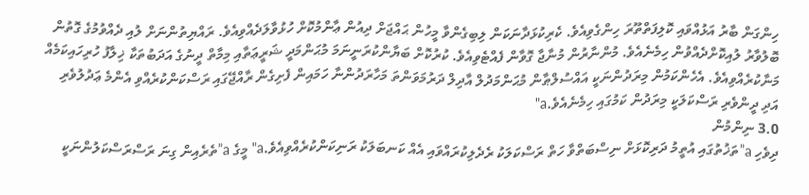ހިންގަން ބާރު އަޅުއްވައި ކޮލިފަތްތޫރަ ހިންގެވިއެވެ. ކެރިކުޅަދާނަކަން ލިބިގެންވާ މީހުން ޙައްޖަށް ދިއުން ޢާންމުކޮށް ހުޅުވާލަދެއްވިއެވެ. ރައްޔިތުންނަށް ލުއި ދެއްވުމުގެ ގޮތުން ބޮލުވާރު ލުއިކޮށްދެއްވުން ހިމެނެއެވެ. މުންނާރުން މުނާޖާ ގޮވާން ފެއްޓެވިއެވެ. ކުރުކޮށް ބަޔާންކުރަނީނަމަ މުޙަންމަދީ ޝަރީޢަތާއި މިމާތް ދީނުގެ އަދަބުތަކާ ޚިލާފު ހުރިހައިކަމެއް މަނާކުރެއްވިއެވެ. އެހެންކަމުން މިރަދުންނަކީ އައްސުލްޠާން މުޙަންމަދުލް އާދިލް ދަރުމަވަންތަ މަހާރަދުންނާ ހަމައިން ފެށިގެން ރާއްޖޭގައި ރަސްކަންކުރެއްވި އެންމެ ޢަދުލުވެރި އަދި ދީންވެރި ރަސްކަލަކީ މިރަދުން ކަމުގައި ހިމެނެއެވެ.a"
3.0 ނިންމުން
ދިވެހި a”ތަޚުތުގައި އުތީމު ދަރިކޮޅަށް ނިސްބަތްވާ ހަތް ރަސްކަލަކު ރެދެލިކުރައްވައި އެއް ކަނބަލަކު ރަނިކަންކުރެއްވިއެވެ.a" މީގެ a”ތެރެއިން ގިނަ ރަސްރަސްކަލުންނަކީ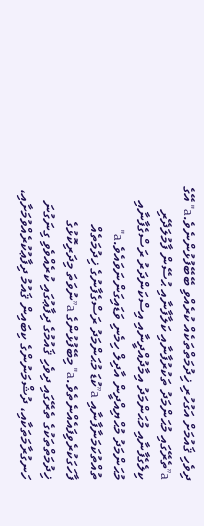ދިވެހި ޤައުމަށް އަގުހުރި ޚިދުމަތްތަކެއް ކުރެއްވި ބޭބޭފުޅުންނެވެ.a" އޭގެ a”ތެރޭގައި މުޙަންމަދު ތަކުރުފާނާއި ކަލާފާނާއި ޙުސޭން ފާމުލަދޭރި ކިލެގެފާނާއި މުޙަންމަދު އިމާދުއްދީނާއި އިސްކަންދަރު ރަސްގެފާނާއި މުޙަންމަދު މުޙްޔިއްދީން އާދިލް ހިމެނި ވަޑައިގަންނަވައެވެ.a" ތުއްތުކަމަނާފާނާއި a”ކުޑަ މުޙަންމަދު ރަސްގެފާނުގެ ޚިދުމަތެއް ފާހަގަކުރެވިފައެއްނެތެވެ.a" މިބޭފުޅުންގެ a”ނުވަތަ މިދަރިކޮޅުގެ ޚިދުމަތްތަކުގެ ތެރޭގައި ދިވެހި ޤައުމުގެ ދިފާޢުގައި ކުރެއްވެވި ގިނަގުނަ ހަނގުރާމަތަކާއި، ދުޝްމަނުންގެ ކިބައިން ޤައުމު ދިފާޢުކުރެއްވުމަށާއި،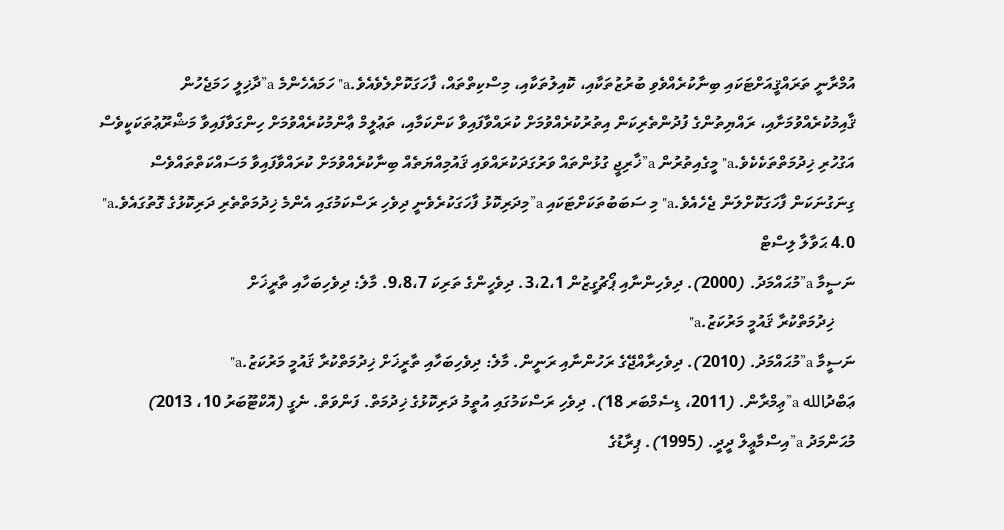އުމްރާނީ ތަރައްޤީއަށްޓަކައި ބިނާކުރެއްވެވި ބުރުޒުތަކާއި، ކޮއިލުތަކާއި، މިސްކިތްތައް، ފާހަގަކޮށްލެވެއެވެ.a" ހަމައެހެންމެ a”ދާޚިލީ ހަމަޖެހުން ޤާއިމުކުރެއްވުމަށާއި، ރައްޔިތުންގެ ފުދުންތެރިކަން އިތުރުކުރެއްވުމަށް ކުރައްވާފައިވާ ކަންކަމާއި، ތަޢުލީމް ޢާންމުކުރެއްވުމަށް ހިންގަވާފައިވާ މަޝްރޫޢުތަކަކީވެސް އަގުހުރި ޚިދުމަތްތަކެކެވެ.a" މީގެއިތުރުން a”ޚާރިޖީ ގުޅުންތައް ވަރުގަދަކުރައްވައި ޤައުމިއްޔަތެއް ބިނާކުރެއްވުމަށް ކުރައްވާފައިވާ މަސައްކަތްތައްވެސް ގިނަގުނަކަން ފާހަގަކޮށްލަން ޖެހެއެވެ.a" މި ސަބަބުތަކަށްޓަކައި a”މިދަރިކޮޅު ފާހަގަކުރެވެނީ ދިވެހި ރަސްކަމުގައި އެންމެ ޚިދުމަތްތެރި ދަރިކޮޅުގެ ގޮތުގައެވެ.a"
4.0 ޙަވާލާ ލިސްޓް
ނަސީމާ a”މުޙައްމަދު. (2000). ދިވެހިންނާއި ޕޯޗުގީޒުން 3،2،1. ދިވެހީންގެ ތަރިކަ 9،8،7. މާލެ: ދިވެހިބަހާއި ތާރީޚަށް
     ޚިދުމަތްކުރާ ޤައުމީ މަރުކަޒު.a"
ނަސީމާ a”މުޙައްމަދު. (2010). ދިވެހިރާއްޖޭގެ ރަހުންނާއި ރަނީން. މާލެ: ދިވެހިބަހާއި ތާރީޚަށް ޚިދުމަތްކުރާ ޤައުމީ މަރުކަޒު.a"
ޢަބްދުالله a”ޢިމްރާން. (2011، ޑިސެމްބަރ 18). ދިވެހި ރަސްކަމުގައި އުތީމު ދަރިކޮޅުގެ ޚިދުމަތް. ފަންވަތް. ނެގީ (އޮކްޓޫބަރު 10، 2013)
މުޙަންމަދު a”އިސްމާޢީލް ދީދީ. (1995). ޕިރާޑުގެ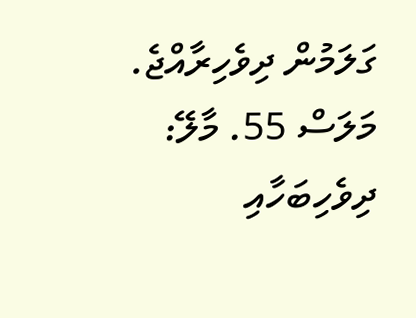ގަލަމުން ދިވެހިރާއްޖެ. މަލަސް 55. މާލޭ: ދިވެހިބަހާއި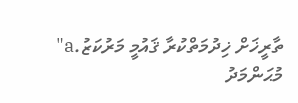ތާރީޚަށް ޚިދުމަތްކުރާ ޤައުމީ މަރުކަޒު.a"
މުޙަންމަދު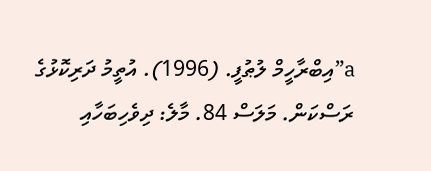a”އިބްރާހީމް ލުޠުފީ. (1996). އުތީމު ދަރިކޮޅުގެ ރަސްކަން. މަލަސް 84. މާލެ: ދިވެހިބަހާއި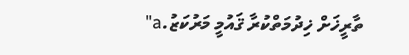ތާރީޚަށް ޚިދުމަތްކުރާ ޤައުމީ މަރުކަޒު.a"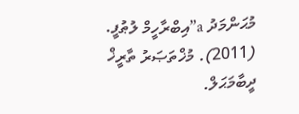މުޙަންމަދު a”އިބްރާހީމް ލުޠުފީ. (2011). މުޚްތަޞަރު ތާރީޚް ދީބާމަޙަލް.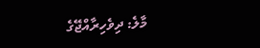މާލެ: ދިވެހިރާއްޖޭގެ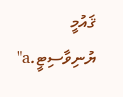ޤައުމީ ޔުނިވާސިޓީ.a"